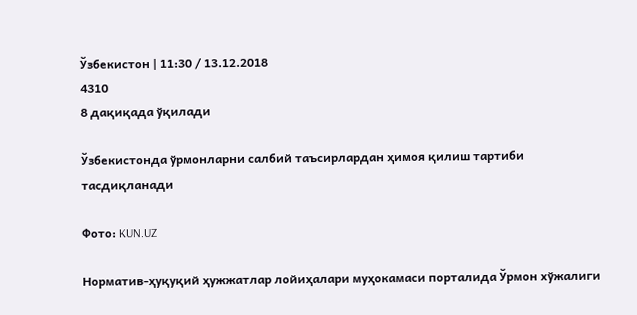Ўзбекистон | 11:30 / 13.12.2018
4310
8 дақиқада ўқилади

Ўзбекистонда ўрмонларни салбий таъсирлардан ҳимоя қилиш тартиби тасдиқланади

Фото: KUN.UZ

Норматив-ҳуқуқий ҳужжатлар лойиҳалари муҳокамаси порталида Ўрмон хўжалиги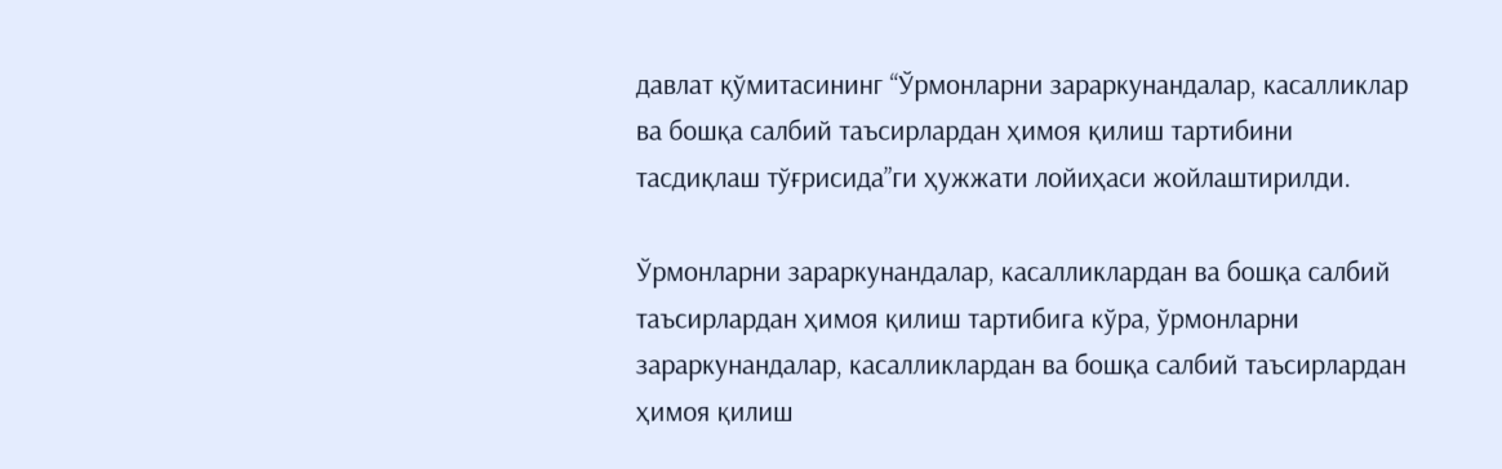давлат қўмитасининг “Ўрмонларни зараркунандалар, касалликлар ва бошқа салбий таъсирлардан ҳимоя қилиш тартибини тасдиқлаш тўғрисида”ги ҳужжати лойиҳаси жойлаштирилди.

Ўрмонларни зараркунандалар, касалликлардан ва бошқа салбий таъсирлардан ҳимоя қилиш тартибига кўра, ўрмонларни зараркунандалар, касалликлардан ва бошқа салбий таъсирлардан ҳимоя қилиш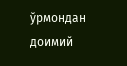ўрмондан доимий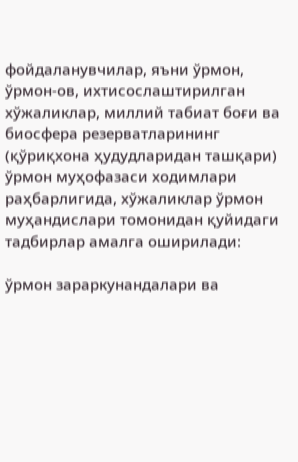фойдаланувчилар, яъни ўрмон, ўрмон-ов, ихтисослаштирилган хўжаликлар, миллий табиат боғи ва биосфера резерватларининг (қўриқхона ҳудудларидан ташқари) ўрмон муҳофазаси ходимлари раҳбарлигида, хўжаликлар ўрмон муҳандислари томонидан қуйидаги тадбирлар амалга оширилади:

ўрмон зараркунандалари ва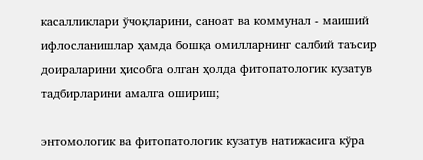касалликлари ўчоқларини, саноат ва коммунал - маиший ифлосланишлар ҳамда бошқа омилларнинг салбий таъсир доираларини ҳисобга олган ҳолда фитопатологик кузатув тадбирларини амалга ошириш;

энтомологик ва фитопатологик кузатув натижасига кўра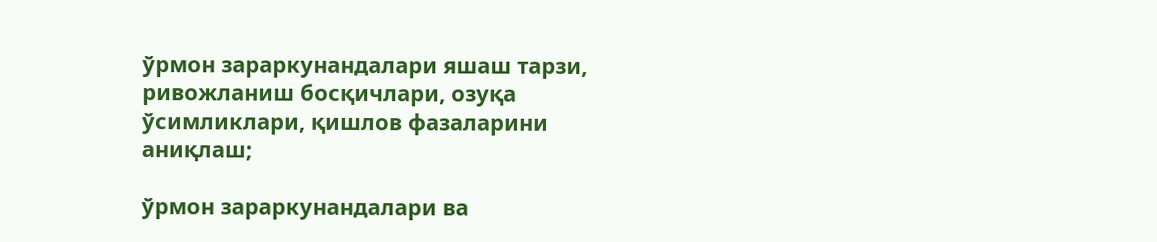ўрмон зараркунандалари яшаш тарзи, ривожланиш босқичлари, озуқа ўсимликлари, қишлов фазаларини аниқлаш;

ўрмон зараркунандалари ва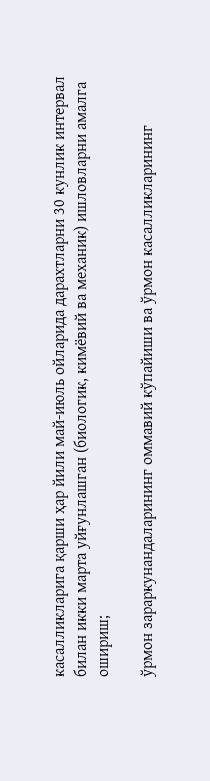касалликларига қарши ҳар йили май-июль ойларида дарахтларни 30 кунлик интервал билан икки марта уйғунлашган (биологик, кимёвий ва механик) ишловларни амалга ошириш;

ўрмон зараркунандаларининг оммавий кўпайиши ва ўрмон касалликларининг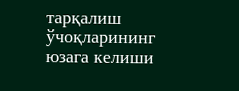тарқалиш ўчоқларининг юзага келиши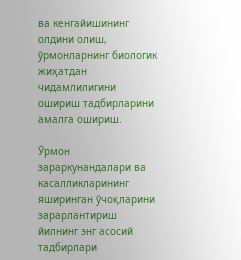ва кенгайишининг олдини олиш, ўрмонларнинг биологик жиҳатдан чидамлилигини ошириш тадбирларини амалга ошириш.

Ўрмон зараркунандалари ва касалликларининг яширинган ўчоқларини зарарлантириш йилнинг энг асосий тадбирлари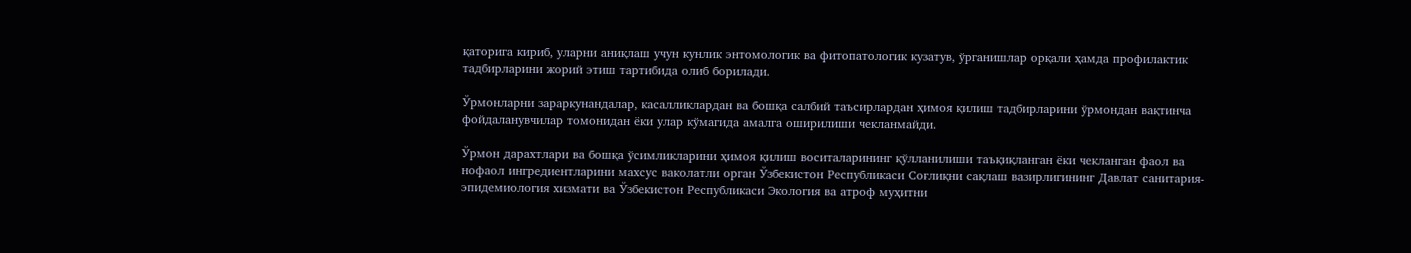қаторига кириб, уларни аниқлаш учун кунлик энтомологик ва фитопатологик кузатув, ўрганишлар орқали ҳамда профилактик тадбирларини жорий этиш тартибида олиб борилади.

Ўрмонларни зараркунандалар, касалликлардан ва бошқа салбий таъсирлардан ҳимоя қилиш тадбирларини ўрмондан вақтинча фойдаланувчилар томонидан ёки улар кўмагида амалга оширилиши чекланмайди.

Ўрмон дарахтлари ва бошқа ўсимликларини ҳимоя қилиш воситаларининг қўлланилиши таъқиқланган ёки чекланган фаол ва нофаол ингредиентларини махсус ваколатли орган Ўзбекистон Республикаси Соғлиқни сақлаш вазирлигининг Давлат санитария-эпидемиология хизмати ва Ўзбекистон Республикаси Экология ва атроф муҳитни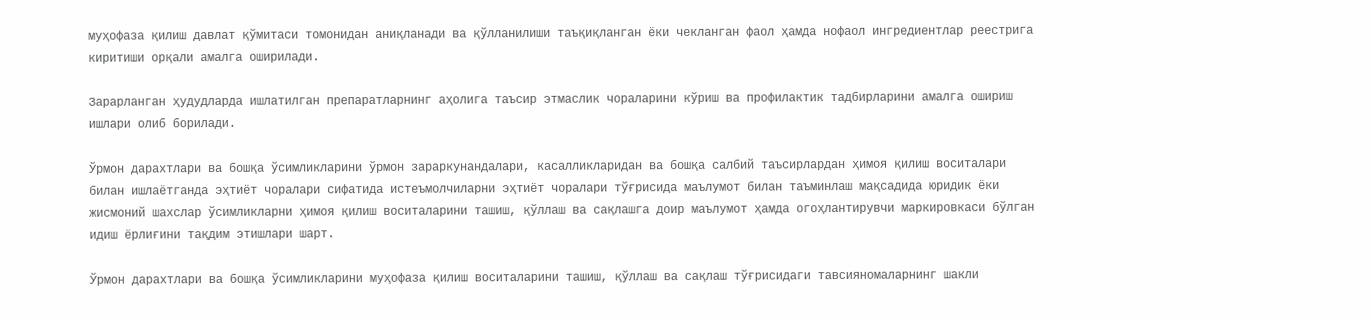муҳофаза қилиш давлат қўмитаси томонидан аниқланади ва қўлланилиши таъқиқланган ёки чекланган фаол ҳамда нофаол ингредиентлар реестрига киритиши орқали амалга оширилади.

Зарарланган ҳудудларда ишлатилган препаратларнинг аҳолига таъсир этмаслик чораларини кўриш ва профилактик тадбирларини амалга ошириш ишлари олиб борилади.

Ўрмон дарахтлари ва бошқа ўсимликларини ўрмон зараркунандалари, касалликларидан ва бошқа салбий таъсирлардан ҳимоя қилиш воситалари билан ишлаётганда эҳтиёт чоралари сифатида истеъмолчиларни эҳтиёт чоралари тўғрисида маълумот билан таъминлаш мақсадида юридик ёки жисмоний шахслар ўсимликларни ҳимоя қилиш воситаларини ташиш, қўллаш ва сақлашга доир маълумот ҳамда огоҳлантирувчи маркировкаси бўлган идиш ёрлиғини тақдим этишлари шарт.

Ўрмон дарахтлари ва бошқа ўсимликларини муҳофаза қилиш воситаларини ташиш, қўллаш ва сақлаш тўғрисидаги тавсияномаларнинг шакли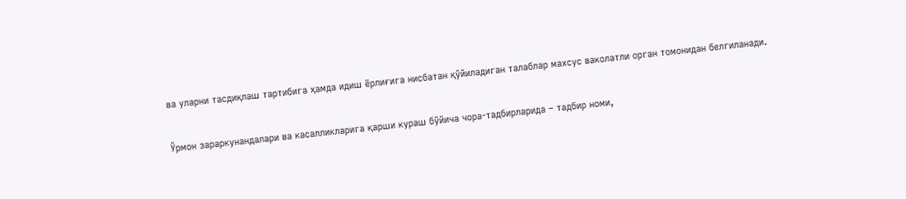ва уларни тасдиқлаш тартибига ҳамда идиш ёрлиғига нисбатан қўйиладиган талаблар махсус ваколатли орган томонидан белгиланади.

Ўрмон зараркунандалари ва касалликларига қарши кураш бўйича чора-тадбирларида – тадбир номи,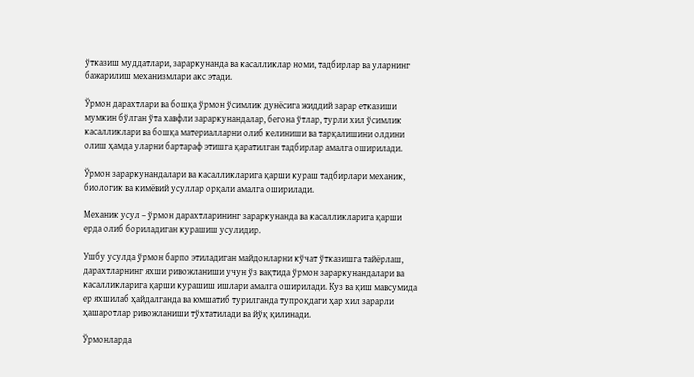ўтказиш муддатлари, зараркунанда ва касалликлар номи, тадбирлар ва уларнинг бажарилиш механизмлари акс этади.

Ўрмон дарахтлари ва бошқа ўрмон ўсимлик дунёсига жиддий зарар етказиши мумкин бўлган ўта хавфли зараркунандалар, бегона ўтлар, турли хил ўсимлик касалликлари ва бошқа материалларни олиб келиниши ва тарқалишини олдини олиш ҳамда уларни бартараф этишга қаратилган тадбирлар амалга оширилади.

Ўрмон зараркунандалари ва касалликларига қарши кураш тадбирлари механик, биологик ва кимёвий усуллар орқали амалга оширилади.

Механик усул – ўрмон дарахтларининг зараркунанда ва касалликларига қарши ерда олиб бориладиган курашиш усулидир.

Ушбу усулда ўрмон барпо этиладиган майдонларни кўчат ўтказишга тайёрлаш, дарахтларнинг яхши ривожланиши учун ўз вақтида ўрмон зараркунандалари ва касалликларига қарши курашиш ишлари амалга оширилади. Куз ва қиш мавсумида ер яхшилаб ҳайдалганда ва юмшатиб турилганда тупроқдаги ҳар хил зарарли ҳашаротлар ривожланиши тўхтатилади ва йўқ қилинади.

Ўрмонларда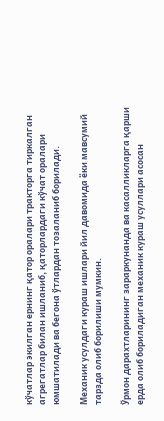кўчатлар экилган ернинг қатор оралари тракторга тиркалган агрегатлар билан ишланиб, қаторлардаги кўчат оралари юмшатилади ва бегона ўтлардан тозаланиб борилади.

Механик усулдаги кураш ишлари йил давомида ёки мавсумий тарзда олиб борилиши мумкин.

Ўрмон дарахтларининг зараркунанда ва касалликларга қарши ерда олиб бориладиган механик кураш усуллари асосан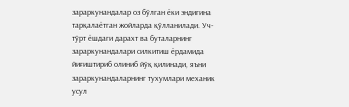зараркунандалар оз бўлган ёки эндигина тарқалаётган жойларда қўлланилади. Уч-тўрт ёшдаги дарахт ва буталарнинг зараркунандалари силкитиш ёрдамида йиғиштириб олиниб йўқ қилинади, яъни зараркунандаларнинг тухумлари механик усул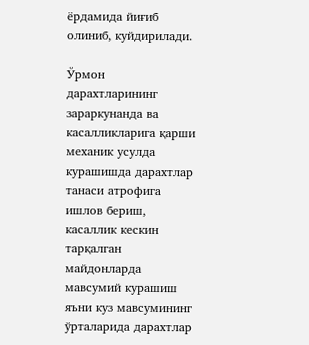ёрдамида йиғиб олиниб, куйдирилади.

Ўрмон дарахтларининг зараркунанда ва касалликларига қарши механик усулда курашишда дарахтлар танаси атрофига ишлов бериш, касаллик кескин тарқалган майдонларда мавсумий курашиш яъни куз мавсумининг ўрталарида дарахтлар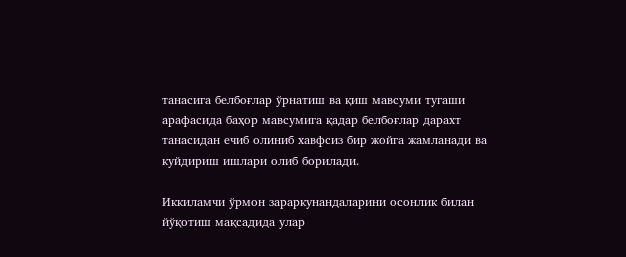танасига белбоғлар ўрнатиш ва қиш мавсуми тугаши арафасида баҳор мавсумига қадар белбоғлар дарахт танасидан ечиб олиниб хавфсиз бир жойга жамланади ва куйдириш ишлари олиб борилади.

Иккиламчи ўрмон зараркунандаларини осонлик билан йўқотиш мақсадида улар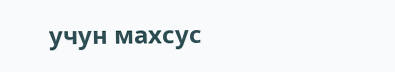учун махсус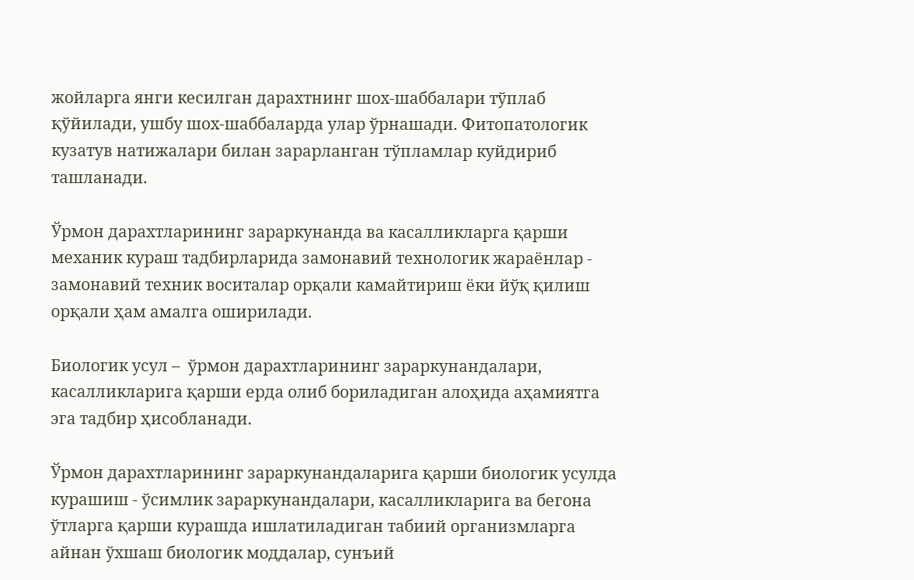жойларга янги кесилган дарахтнинг шох-шаббалари тўплаб қўйилади, ушбу шох-шаббаларда улар ўрнашади. Фитопатологик кузатув натижалари билан зарарланган тўпламлар куйдириб ташланади.

Ўрмон дарахтларининг зараркунанда ва касалликларга қарши механик кураш тадбирларида замонавий технологик жараёнлар - замонавий техник воситалар орқали камайтириш ёки йўқ қилиш орқали ҳам амалга оширилади.

Биологик усул –  ўрмон дарахтларининг зараркунандалари, касалликларига қарши ерда олиб бориладиган алоҳида аҳамиятга эга тадбир ҳисобланади.

Ўрмон дарахтларининг зараркунандаларига қарши биологик усулда курашиш - ўсимлик зараркунандалари, касалликларига ва бегона ўтларга қарши курашда ишлатиладиган табиий организмларга айнан ўхшаш биологик моддалар, сунъий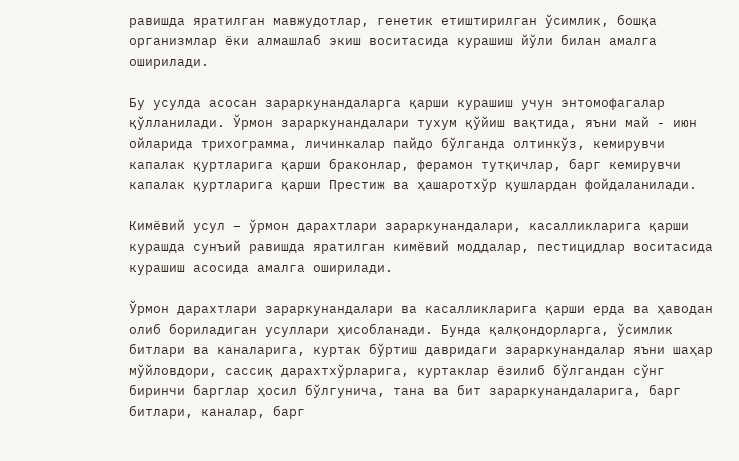равишда яратилган мавжудотлар, генетик етиштирилган ўсимлик, бошқа организмлар ёки алмашлаб экиш воситасида курашиш йўли билан амалга оширилади.

Бу усулда асосан зараркунандаларга қарши курашиш учун энтомофагалар қўлланилади. Ўрмон зараркунандалари тухум қўйиш вақтида, яъни май - июн ойларида трихограмма, личинкалар пайдо бўлганда олтинкўз, кемирувчи капалак қуртларига қарши браконлар, ферамон тутқичлар, барг кемирувчи капалак қуртларига қарши Престиж ва ҳашаротхўр қушлардан фойдаланилади.

Кимёвий усул – ўрмон дарахтлари зараркунандалари, касалликларига қарши курашда сунъий равишда яратилган кимёвий моддалар, пестицидлар воситасида курашиш асосида амалга оширилади.

Ўрмон дарахтлари зараркунандалари ва касалликларига қарши ерда ва ҳаводан олиб бориладиган усуллари ҳисобланади. Бунда қалқондорларга, ўсимлик битлари ва каналарига, куртак бўртиш давридаги зараркунандалар яъни шаҳар мўйловдори, сассиқ дарахтхўрларига, куртаклар ёзилиб бўлгандан сўнг биринчи барглар ҳосил бўлгунича, тана ва бит зараркунандаларига, барг битлари, каналар, барг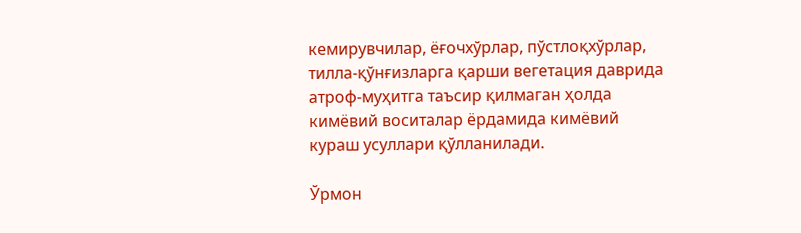кемирувчилар, ёғочхўрлар, пўстлоқхўрлар, тилла-қўнғизларга қарши вегетация даврида атроф-муҳитга таъсир қилмаган ҳолда кимёвий воситалар ёрдамида кимёвий кураш усуллари қўлланилади.

Ўрмон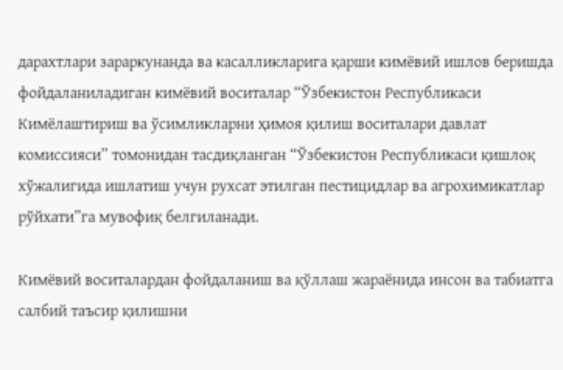дарахтлари зараркунанда ва касалликларига қарши кимёвий ишлов беришда фойдаланиладиган кимёвий воситалар “Ўзбекистон Республикаси Кимёлаштириш ва ўсимликларни ҳимоя қилиш воситалари давлат комиссияси” томонидан тасдиқланган “Ўзбекистон Республикаси қишлоқ хўжалигида ишлатиш учун рухсат этилган пестицидлар ва агрохимикатлар рўйхати”га мувофиқ белгиланади.

Кимёвий воситалардан фойдаланиш ва қўллаш жараёнида инсон ва табиатга салбий таъсир қилишни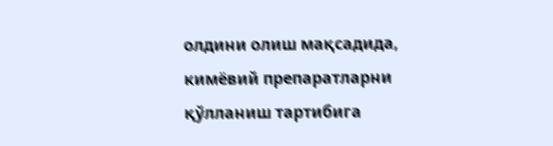олдини олиш мақсадида, кимёвий препаратларни қўлланиш тартибига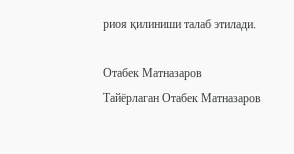риоя қилиниши талаб этилади.

Отабек Матназаров
Тайёрлаган Отабек Матназаров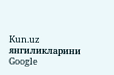Kun.uz янгиликларини Google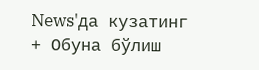News'да кузатинг
+ Обуна бўлиш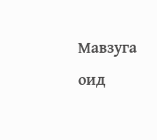Мавзуга оид